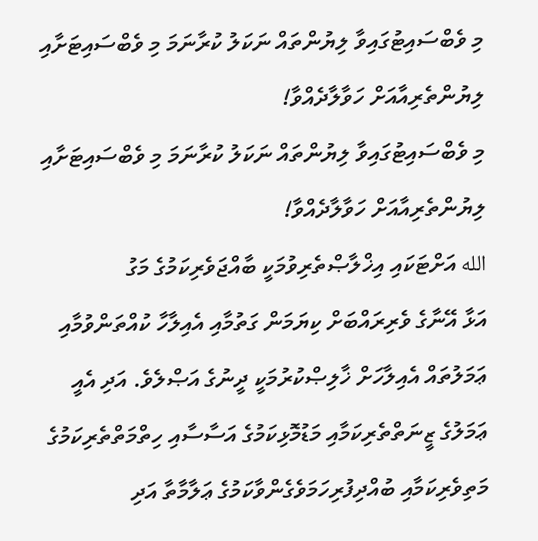މި ވެބްސައިޓުގައިވާ ލިޔުންތައް ނަކަލު ކުރާނަމަ މި ވެބްސައިޓަށާއި ލިޔުންތެރިއާއަށް ހަވާލާދެއްވާ!
މި ވެބްސައިޓުގައިވާ ލިޔުންތައް ނަކަލު ކުރާނަމަ މި ވެބްސައިޓަށާއި ލިޔުންތެރިއާއަށް ހަވާލާދެއްވާ!
الله އަށްޓަކައި އިޚްލާޞްތެރިވުމަކީ ބާއްޖަވެރިކަމުގެ މަގު
އަޅާ އޭނާގެ ވެރިރައްބަށް ކިޔަމަން ގަތުމާއި އެއިލާހާ ކުއްތަންވުމާއި ޢަމަލުތައް އެއިލާހަށް ޚާލިޞްކުރުމަކީ ދީނުގެ އަޞްލެވެ. އަދި އެއީ ޢަމަލުގެ ޒީނަތްތެރިކަމާއި މަޑުމޮޅިކަމުގެ އަސާސާއި ހިތްމަތްތެރިކަމުގެ މަތިވެރިކަމާއި ބުއްދިފުރިހަމަވެގެންވާކަމުގެ ޢަލާމާތާ އަދި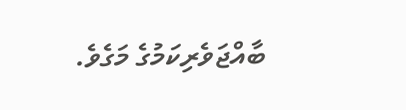ބާއްޖަވެރިކަމުގެ މަގެވެ.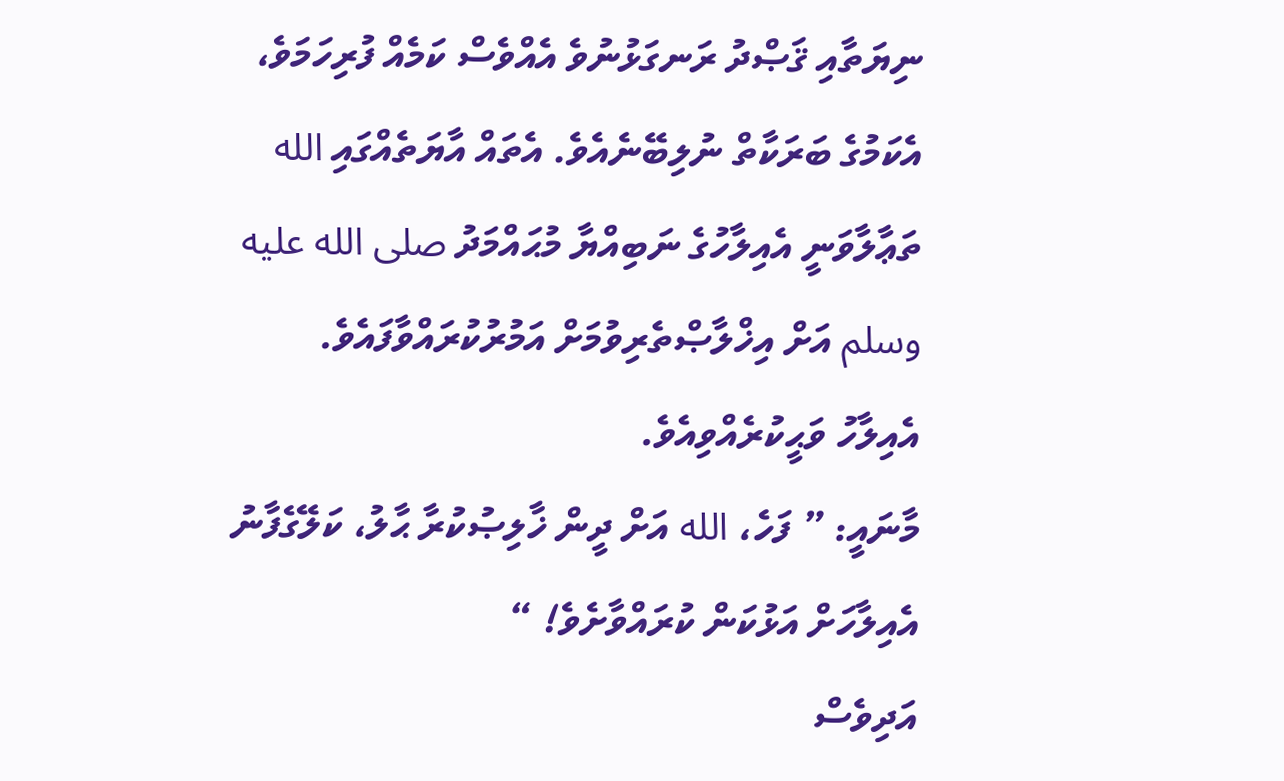ނިޔަތާއި ޤަޞްދު ރަނގަޅުނުވެ އެއްވެސް ކަމެއް ފުރިހަމަވެ، އެކަމުގެ ބަރަކާތް ނުލިބޭނެއެވެ. އެތައް އާޔަތެއްގައި الله ތަޢާލާވަނީ އެއިލާހުގެ ނަބިއްޔާ މުޙައްމަދު صلى الله عليه وسلم އަށް އިޚްލާޞްތެރިވުމަށް އަމުރުކުރައްވާފައެވެ. އެއިލާހު ވަޙީކުރެއްވިއެވެ.
މާނައީ: ” ފަހެ، الله އަށް ދީން ޚާލިޞުކުރާ ޙާލު، ކަލޭގެފާނު އެއިލާހަށް އަޅުކަން ކުރައްވާށެވެ! “
އަދިވެސް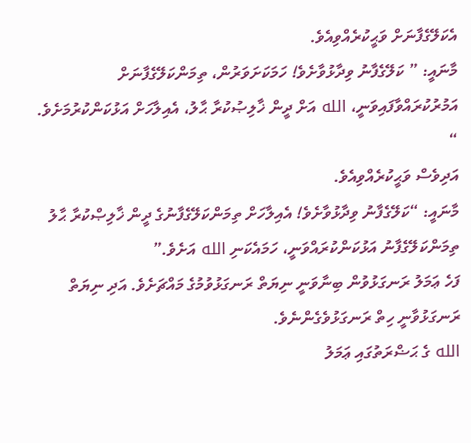އެކަލޭގެފާނަށް ވަޙީކުރެއްވިއެވެ.
މާނައީ: ” ކަލޭގެފާނު ވިދާޅުވާށެވެ! ހަމަކަށަވަރުން، ތިމަންކަލޭގެފާނަށް އަމުރުކުރައްވާފައިވަނީ، الله އަށް ދީން ޚާލިޞުކުރާ ޙާލު، އެއިލާހަށް އަޅުކަންކުރުމަށެވެ. “
އަދިވެސް ވަޙީކުރެއްވިއެވެ.
މާނައީ: “ކަލޭގެފާނު ވިދާޅުވާށެވެ! އެއިލާހަށް ތިމަންކަލޭގެފާނުގެ ދީން ޚާލިޞްކުރާ ޙާލު ތިމަންކަލޭގެފާނު އަޅުކަންކުރައްވަނީ، ހަމައެކަނި الله އަށެވެ.”
ފަހެ ޢަމަލު ރަނގަޅުވުން ބިނާވަނީ ނިޔަތް ރަނގަޅުވުމުގެ މައްޗަށެވެ. އަދި ނިޔަތް ރަނގަޅުވާނީ ހިތް ރަނގަޅުވެގެންނެވެ.
الله ގެ ޙަޟްރަތުގައި ޢަމަލު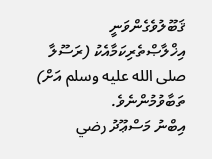ޤަބޫލުވެގެންވަނީ އިޚްލާޞްތެރިކަމާއެކު (ރަސޫލާ صلى الله عليه وسلم އަށް) ތަބާވުމުންނެވެ.
އިބްނު މަސްޢޫދު رضي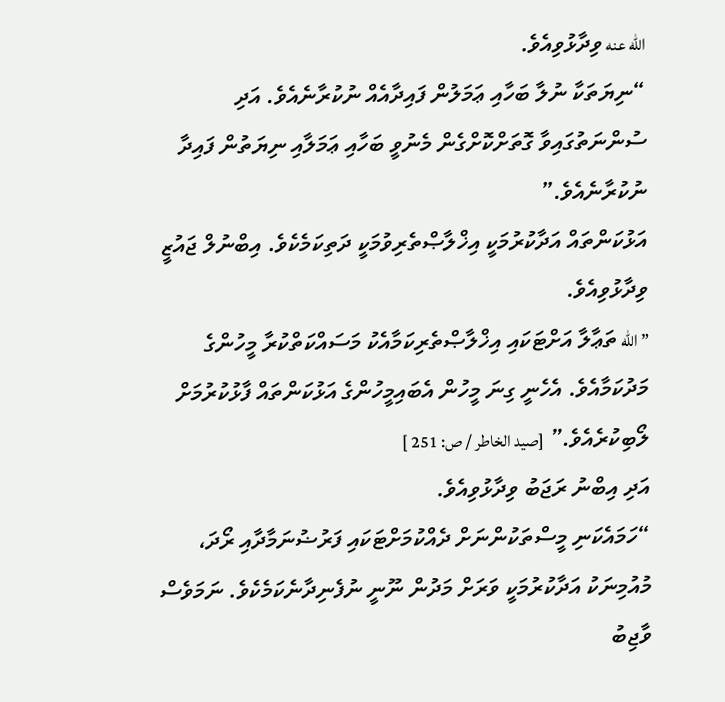الله عنه ވިދާޅުވިއެވެ.
“ނިޔަތަކާ ނުލާ ބަހާއި ޢަމަލުން ފައިދާއެއް ނުކުރާނެއެވެ. އަދި ސުންނަތުގައިވާ ގޮތަށްކޮށްގެން މެނުވީ ބަހާއި ޢަމަލާއި ނިޔަތުން ފައިދާ ނުކުރާނެއެވެ.”
އަޅުކަންތައް އަދާކުރުމަކީ އިޚްލާޞްތެރިވުމަކީ ދަތިކަމެކެވެ. އިބްނުލް ޖައުޒީ ވިދާޅުވިއެވެ.
” الله ތަޢާލާ އަށްޓަކައި އިޚްލާޞްތެރިކަމާއެކު މަސައްކަތްކުރާ މީހުންގެ މަދުކަމާއެވެ. އެހެނީ ގިނަ މީހުން އެބައިމީހުންގެ އަޅުކަންތައް ފާޅުކުރުމަށް ލޯބިކުރެއެވެ.” [صيد الخاطر / ص: 251 ]
އަދި އިބްނު ރަޖަބު ވިދާޅުވިއެވެ.
“ހަމައެކަނި މީސްތަކުންނަށް ދެއްކުމަށްޓަކައި ފަރުޟުނަމާދާއި ރޯދަ، މުއުމިނަކު އަދާކުރުމަކީ ވަރަށް މަދުން ނޫނީ ނުފެނިދާނެކަމެކެވެ. ނަމަވެސް ވާޖިބު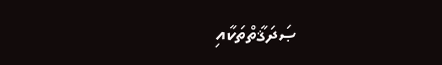ޞަދަޤާތްތަކާއި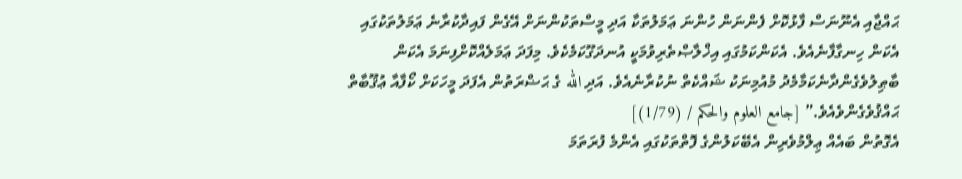ޙައްޖާއި އެނޫނަސް ފާޅުކޮށް ފެންނަން ހުންނަ ޢަމަލުތަކާ އަދި މީސްތަކުންނަށް އޭގެން ފައިދާކުރާނެ ޢަމަލުތަކުގައި އެކަން ހިނގާފާނެއެވެ. އެކަންކަމުގައި އިޚްލާޞްތެރިވުމަކީ އުނދަގޫކަމެކެވެ. މިފަދަ ޢަމަލެއްކޮށްފިނަމަ އެކަން ބާޠިލުވެގެންދާނެކަމާމެދު މުއުމިނަކު ޝައްކެތް ނުކުރާނެއެވެ. އަދި الله ގެ ޙަޟްރަތުން އެފަދަ މީހަކަށް ކޯފާއާ ޢުޤޫބާތް ޙައްޤުވެގެންވެއެވެ.” [جامع العلوم والحكم / (1/79)]
އެގޮތުން ބައެއް ޢިލްމުވެރިން އެބޭކަލުންގެ ފޮތްތަކުގައި އެންމެ ފުރަތަމަ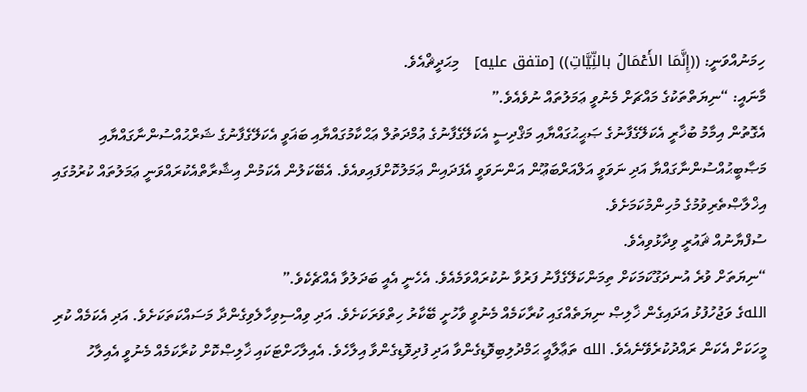ހިމަނުއްވަނީ: ((إِنَّمَا الأَعْمَالُ بالنِّيَّاتِ)) [متفق عليه]   މިޙަދީޘްއެވެ.
މާނައީ: “ނިޔަތްތަކުގެ މައްޗަށް މެނުވީ ޢަމަލުތައް ނުވެއެވެ.”
އެގޮތުން އިމާމު ބުޚާރީ އެކަލޭގެފާނުގެ ޞަޙީޙުގައްޔާއި މަޤްދިސީ އެކަލޭގެފާނުގެ ޢުމްދަތުލް ޢަޙްކާމުގައްޔާއި ބަޣަވީ އެކަލޭގެފާނުގެ ޝަރްޙުއްސުންނާގައްޔާއި މަޞާބީޙުއްސުންނާގައްޔާ އަދި ނަވަވީ އަލްއަރްބަޢޫން އަންނަވަވީ އެފަދައިން ޢަމަލުކޮށްފައިވއެވެ. އެބޭކަލުން އެކަމުން އިޝާރާތްއެކުރައްވަނީ ޢަމަލުތައް ކުރުމުގައި އިޚްލާޞްތެރިވުމުގެ މުހިންމުކަމަށެވެ.
ސުފްޔާނުއް ޘައުރީ ވިދާޅުވިއެވެ.
“ނިޔަތަށް ވުރެ އުނދަގޫކަމަކަށް ތިމަންކަލޭގެފާނު ފަރުވާ ނުކުރައްވަމެއެވެ. އެހެނީ އެއީ ބަދަލުވާ އެއްޗެކެވެ.”
اللهގެ ވަޖުހުފުޅު އަދައިގެން ޚާލިޞް ނިޔަތެއްގައި ކުރާކަމެއް މެނުވީ ވާހުށީ ބޭކާރު ހިތްވަރަކަށެވެ. އަދި ވިއްސިވިހާލެވިގެންދާ މަސައްކަތަކަށެވެ. އަދި އެކަމެއް ކުރި މީހަކަށް އެކަން ރައްދުކުރެވޭނެއެވެ. الله ތަޢާލާއީ ޙަމްދުލިބިވޮޑިގެންވާ އަދި ފުދިވޮޑިގެންވާ އިލާހެވެ. އެއިލާހަށްޓަކައި ޚާލިޞްކޮށް ކުރާކަމެއް މެނުވީ އެއިލާހު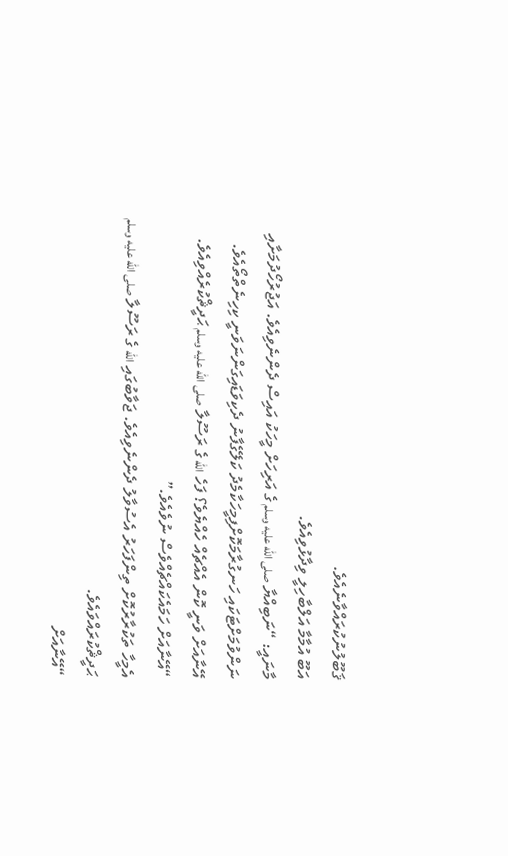ޤަބޫލުނުކުރައްވާނެއެވެ.
އަބޫ އުމާމާ އަލްބާހިލީ ވިދާޅުވިއެވެ.
މާނައީ: “ނަބިއްޔާ صلى الله عليه وسلم ގެ އަރިހަށް މީހަކު އައިސް ދެންނެވިއެވެ. އަޖުރުހޯދުމަށާއި ނަންވުމަށްޓަކައި ހަނގުރާމަކޮށްފިމީހަކާމެދު ކަލޭގެފާނު ދެކިވަޑައިގަންނަވަނީ ކިހިނެތްތޯއެވެ. އޭނާއަށް ވަނީ ކޮން އެއްޗެއް ހެއްޔެވެ؟ ފަހެ الله ގެ ރަސޫލާ صلى الله عليه وسلم ޙަދީޘްކުރެއްވިއެވެ.
“އޭނާއަށް ހަމައެކައްޗެއްވެސް ނުވެއެވެ.”
އެމީހާ ތަކުރާރުކޮށް ތިންފަހަރު އެސުވާލު ދެންނެވިއެވެ. ޖަވާބުގައި الله ގެ ރަސޫލާ صلى الله عليه وسلم ޙަދީޘްކުރައްވައެވެ.
“އޭނާއަށް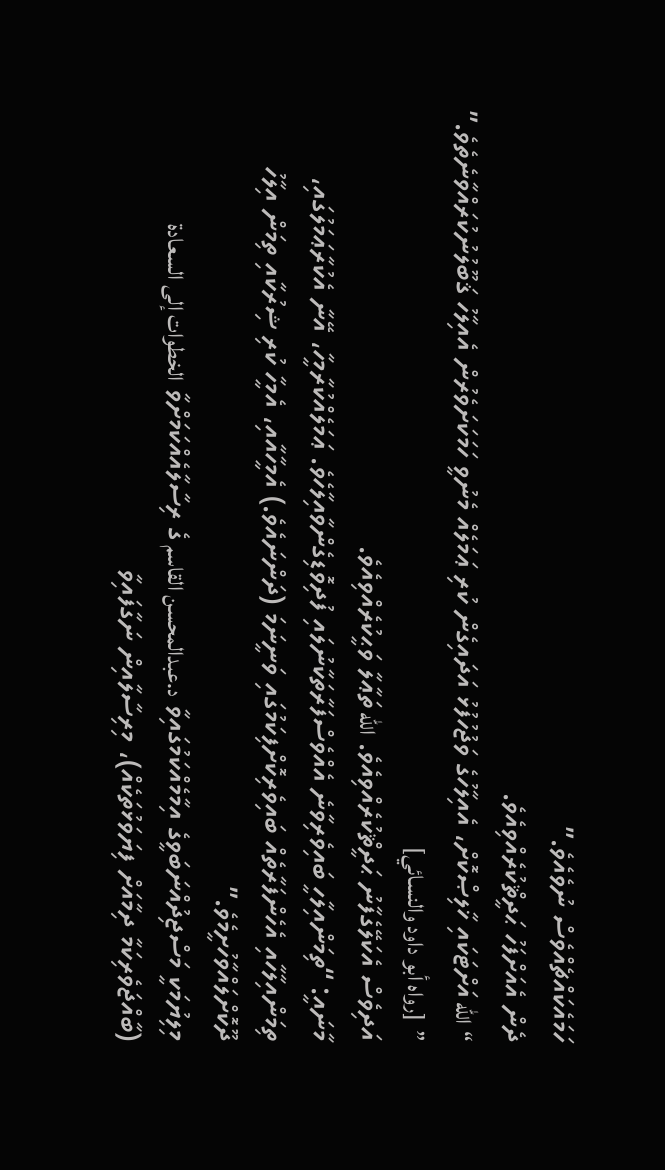ހަމައެކައްޗެއްވެސް ނުވެއެވެ.”
ދެން އެއަށްފަހު ޙަދީޘްކުރެއްވިއެވެ.
“الله އަށްޓަކައި ޚާލިޞްކޮށް، އެއިލާހުގެ ވަޖުހުފުޅު އަދައިގެން ކުރި ޢަމަލެއް މެނުވީ ހަމަކަށަވެރުން އެއިލާހު ޤަބޫލުނުކުރައްވާނެތެވެ.”  ”  [رواه أبو داود والنسائي]
އަދިވެސް އެކަލޭގެފާނު ޙަދީޘްކުރެއްވިއެވެ. الله ތަޢާލާ ވަޙީކުރެއްވިއެވެ.
މާނައީ: “ތިމަންއިލާހީ ބައިވެރިވާނެ އެއްވެސްފަރާތަކާނުލައި ފުދިވޮޑިގެންވާއިލާހެވެ. ޢަމަލެއްކުރާމީހާ، އޭނާ އެކުރާޢަމަލުގައި، ތިމަންއިލާހާއި އެހެންފަރާތެއް ބައިވެރިކޮށްފިކަމުގައި ވަނީނަމަ (ދަންނައެވެ.) އެމީހާއާއި، އެމީހާ ކުރި ޝިރުކާއި ތިމަން އިލާހު ދޫކޮށްލައްވާހުށީމެވެ.”
މިލިޔުމަކީ މަސްޖިދުއްނަބަވީގެ އިމާމެއްކަމުގައިވާ د.عبدالمحسن القاسم ގެ ރިސާލާއެއްކަމަށްވާ الخطوات إلى السعادة (ބާއްޖަވެރިކަމާ ދިމާއަށް ފިޔަވަޅުތަކެއް)، މިރިސާލާއިން ނަގާފައިވާ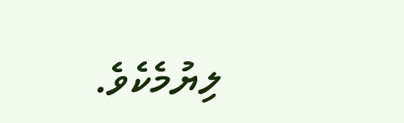ލިޔުމެކެވެ.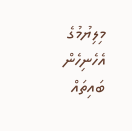މިލިޔުމުގެ އެހެނިހެން ބައިތައް